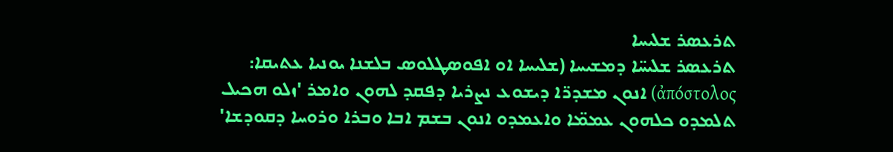ܬܪܥܣܪ ܫܠܝܚܐ
ܬܪܥܣܪ ܫܠܝܚ̈ܐ ܕܡܫܝܚܐ (ܫܠܝܚܐ ܐܘ ܐܦܘܣܛܠܘܣ ܒܠܫܢܐ ܝܘܢܝܐ ܥܬܝܩܐ: ἀπόστολος) ܐܢܘܢ ܡܫܕܪ̈ܐ ܕܝܫܘܥ ܢܨܪܝܐ ܕܦܩܕ ܠܗܘܢ ܘܐܡܪ 'ܙܠܘ ܗܟܝܠ ܬܠܡܕܘ ܟܠܗܘܢ ܥܡܡ̈ܐ ܘܐܥܡܕܘ ܐܢܘܢ ܒܫܡ ܐܒܐ ܘܒܪܐ ܘܪܘܚܐ ܕܩܘܕܫܐ'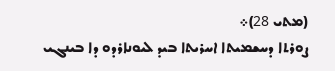(ܡܬܝ 28)܀
ܨܘܪܬܐ ܕܚܫܡܝܬܐ ܐܚܪܝܬܐ ܒܝܕ ܠܝܘܢܐܪܕܘ ܕܐ ܒܝܢܓܝ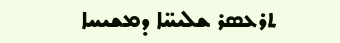ܬܪܥܣܪ ܫܠܝܚ̈ܐ ܕܡܫܝܚܐ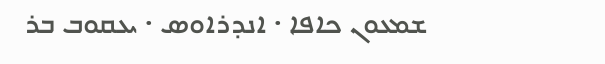ܫܡܥܘܢ ܟܐܦܐ · ܐܢܕܪܐܘܣ · ܝܥܩܘܒ ܒܪ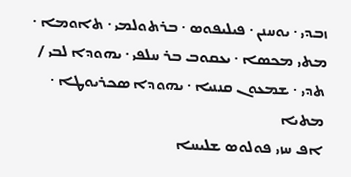ܙܒܕܝ · ܝܘܚܢܢ · ܦܝܠܝܦܘܣ · ܒܪܬܘܠܡܝ · ܬܐܘܡܐ · ܡܬܝ ܡܟܣܐ · ܝܥܩܘܒ ܒܪ ܚܠܦܝ · ܝܗܘܕܐ ܠܒܝ / ܬܕܝ · ܫܡܥܘܢ ܩܢܢܝܐ · ܝܗܘܕܐ ܣܟܪܝܘܛܐ · ܡܬܝܐ
ܐܦ ܚܙܝ ܦܘܠܘܣ ܫܠܝܚܐ